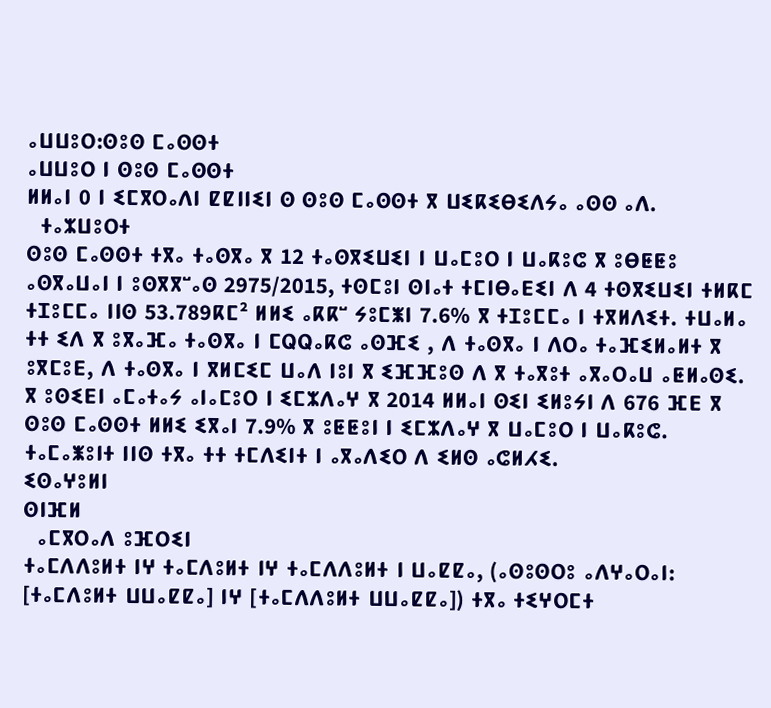ⴰⵡⵡⵓⵔ:ⵙⵓⵙ ⵎⴰⵙⵙⵜ
ⴰⵡⵡⵓⵔ ⵏ ⵙⵓⵙ ⵎⴰⵙⵙⵜ
ⵍⵍⴰⵏ 0 ⵏ ⵉⵎⴳⵔⴰⴷⵏ ⵇⵇⵏⵏⵉⵏ ⵙ ⵙⵓⵙ ⵎⴰⵙⵙⵜ ⴳ ⵡⵉⴽⵉⴱⵉⴷⵢⴰ ⴰⵙⵙ ⴰⴷ.
  ⵜⴰⵣⵡⵓⵔⵜ
ⵙⵓⵙ ⵎⴰⵙⵙⵜ ⵜⴳⴰ ⵜⴰⵙⴳⴰ ⴳ 12 ⵜⴰⵙⴳⵉⵡⵉⵏ ⵏ ⵡⴰⵎⵓⵔ ⵏ ⵡⴰⴽⵓⵛ ⴳ ⵓⴱⵟⵟⵓ ⴰⵙⴳⴰⵡⴰⵏ ⵏ ⵓⵙⴳⴳⵯⴰⵙ 2975/2015, ⵜⵙⵎⵓⵏ ⵙⵏⴰⵜ ⵜⵎⵏⴱⴰⴹⵉⵏ ⴷ 4 ⵜⵙⴳⵉⵡⵉⵏ ⵜⵍⴽⵎ ⵜⵊⵓⵎⵎⴰ ⵏⵏⵙ 53.789ⴽⵎ² ⵍⵍⵉ ⴰⴽⴽⵯ ⵢⵓⵎⵥⵏ 7.6% ⴳ ⵜⵊⵓⵎⵎⴰ ⵏ ⵜⴳⵍⴷⵉⵜ. ⵜⵡⴰⵍⴰ ⵜⵜ ⵉⴷ ⴳ ⵓⴳⴰⴼⴰ ⵜⴰⵙⴳⴰ ⵏ ⵎⵕⵕⴰⴽⵛ ⴰⵙⴼⵉ , ⴷ ⵜⴰⵙⴳⴰ ⵏ ⴷⵔⴰ ⵜⴰⴼⵉⵍⴰⵍⵜ ⴳ ⵓⴳⵎⵓⴹ, ⴷ ⵜⴰⵙⴳⴰ ⵏ ⴳⵍⵎⵉⵎ ⵡⴰⴷ ⵏⵓⵏ ⴳ ⵉⴼⴼⵓⵙ ⴷ ⴳ ⵜⴰⴳⵓⵜ ⴰⴳⴰⵔⴰⵡ ⴰⵟⵍⴰⵙⵉ. ⴳ ⵓⵙⵉⴹⵏ ⴰⵎⴰⵜⴰⵢ ⴰⵏⴰⵎⵓⵔ ⵏ ⵉⵎⵣⴷⴰⵖ ⴳ 2014 ⵍⵍⴰⵏ ⵙⵉⵏ ⵉⵍⵓⵢⵏ ⴷ 676 ⴼⴹ ⴳ ⵙⵓⵙ ⵎⴰⵙⵙⵜ ⵍⵍⵉ ⵉⴳⴰⵏ 7.9% ⴳ ⵓⵟⵟⵓⵏ ⵏ ⵉⵎⵣⴷⴰⵖ ⴳ ⵡⴰⵎⵓⵔ ⵏ ⵡⴰⴽⵓⵛ. ⵜⴰⵎⴰⵥⵓⵏⵜ ⵏⵏⵙ ⵜⴳⴰ ⵜⵜ ⵜⵎⴷⵉⵏⵜ ⵏ ⴰⴳⴰⴷⵉⵔ ⴷ ⵉⵍⵙ ⴰⵛⵍⵃⵉ.
ⵉⵙⴰⵖⵓⵍⵏ
ⵙⵏⴼⵍ
  ⴰⵎⴳⵔⴰⴷ ⵓⴼⵔⵉⵏ
ⵜⴰⵎⴷⴷⵓⵍⵜ ⵏⵖ ⵜⴰⵎⴷⵓⵍⵜ ⵏⵖ ⵜⴰⵎⴷⴷⵓⵍⵜ ⵏ ⵡⴰⵇⵇⴰ, (ⴰⵙⵓⵙⵔⵓ ⴰⴷⵖⴰⵔⴰⵏ: [ⵜⴰⵎⴷⵓⵍⵜ ⵡⵡⴰⵇⵇⴰ] ⵏⵖ [ⵜⴰⵎⴷⴷⵓⵍⵜ ⵡⵡⴰⵇⵇⴰ]) ⵜⴳⴰ ⵜⵉⵖⵔⵎⵜ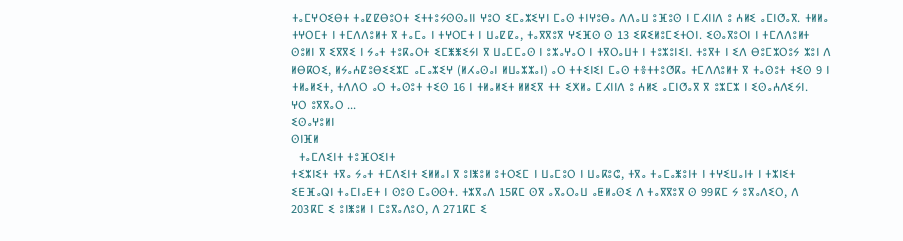ⵜⴰⵎⵖⵔⵉⴱⵜ ⵜⴰⵇⵇⴱⵓⵔⵜ ⵉⵜⵜⵓⵢⵙⵙⴰⵏⵏ ⵖⵓⵔ ⵉⵎⴰⵣⵉⵖⵏ ⵎⴰⵙ ⵜⵏⵖⵓⴱⴰ ⴷⴷⴰⵡ ⵓⴼⵓⵙ ⵏ ⵎⵃⵏⵏⴷ ⵓ ⵄⵍⵉ ⴰⵎⵏⵚⴰⴳ. ⵜⵍⵍⴰ ⵜⵖⵔⵎⵜ ⵏ ⵜⵎⴷⴷⵓⵍⵜ ⴳ ⵜⴰⵎⴰ ⵏ ⵜⵖⵔⵎⵜ ⵏ ⵡⴰⵇⵇⴰ, ⵜⴰⴳⴳⵓⴳ ⵖⵉⴼⵙ ⵙ 13 ⵉⴽⵉⵍⵓⵎⵉⵜⵔⵏ. ⵉⵙⴰⴳⵓⵔⵏ ⵏ ⵜⵎⴷⴷⵓⵍⵜ ⵙⵓⵍⵏ ⴳ ⵉⴳⴳⵉ ⵏ ⵢⴰⵜ ⵜⵓⴽⴰⵔⵜ ⵉⵎⵥⵥⵉⵢⵏ ⴳ ⵡⴰⵎⵎⴰⵙ ⵏ ⵓⵣⴰⵖⴰⵔ ⵏ ⵜⴳⵔⴰⵡⵜ ⵏ ⵜⵓⵣⵓⵏⵉⵏ. ⵜⵓⴳⵜ ⵏ ⵉⴷ ⴱⵓⵎⵣⵔⵓⵢ ⵣⵓⵏ ⴷ ⵍⴱⴽⵔⵉ, ⵍⵢⴰⵄⵇⵓⴱⵉⵉⵣⵎ ⴰⵎⴰⵣⵉⵖ (ⵍⵃⴰⵙⴰⵏ ⵍⵡⴰⵣⵣⴰⵏ) ⴰⵔ ⵜⵜⵉⵏⵉⵏ ⵎⴰⵙ ⵜⴻⵜⵜⵓⵚⴽⴰ ⵜⵎⴷⴷⵓⵍⵜ ⴳ ⵜⴰⵙⵓⵜ ⵜⵉⵙ 9 ⵏ ⵜⵍⴰⵍⵉⵜ, ⵜⴷⴷⵔ ⴰⵔ ⵜⴰⵙⵓⵜ ⵜⵉⵙ 16 ⵏ ⵜⵍⴰⵍⵉⵜ ⵍⵍⵉⴳ ⵜⵜ ⵉⵅⵍⴰ ⵎⵃⵏⵏⴷ ⵓ ⵄⵍⵉ ⴰⵎⵏⵚⴰⴳ ⴳ ⵓⵣⵎⵣ ⵏ ⵉⵙⴰⵄⴷⵉⵢⵏ.
ⵖⵔ ⵓⴳⴳⴰⵔ ...
ⵉⵙⴰⵖⵓⵍⵏ
ⵙⵏⴼⵍ
  ⵜⴰⵎⴷⵉⵏⵜ ⵜⵓⴼⵔⵉⵏⵜ
ⵜⵉⵣⵏⵉⵜ ⵜⴳⴰ ⵢⴰⵜ ⵜⵎⴷⵉⵏⵜ ⵉⵍⵍⴰⵏ ⴳ ⵓⵏⵥⵓⵍ ⵓⵜⵔⵉⵎ ⵏ ⵡⴰⵎⵓⵔ ⵏ ⵡⴰⴽⵓⵛ, ⵜⴳⴰ ⵜⴰⵎⴰⵥⵓⵏⵜ ⵏ ⵜⵖⵉⵡⴰⵏⵜ ⵏ ⵜⵣⵏⵉⵜ ⵉⴹⴼⴰⵕⵏ ⵜⴰⵎⵏⴰⴹⵜ ⵏ ⵙⵓⵙ ⵎⴰⵙⵙⵜ. ⵜⵣⴳⴰⴷ 15ⴽⵎ ⵙⴳ ⴰⴳⴰⵔⴰⵡ ⴰⵟⵍⴰⵙⵉ ⴷ ⵜⴰⴳⴳⵓⴳ ⵙ 99ⴽⵎ ⵢ ⵓⴳⴰⴷⵉⵔ, ⴷ 203ⴽⵎ ⵉ ⵓⵏⵥⵓⵍ ⵏ ⵎⵓⴳⴰⴷⵓⵔ, ⴷ 271ⴽⵎ ⵉ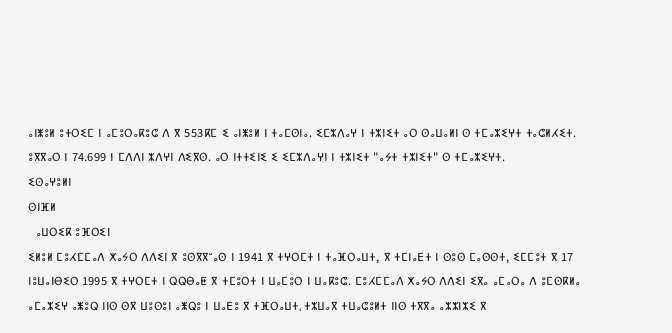ⴰⵏⵥⵓⵍ ⵓⵜⵔⵉⵎ ⵏ ⴰⵎⵓⵔⴰⴽⵓⵛ ⴷ ⴳ 553ⴽⵎ ⵉ ⴰⵏⵥⵓⵍ ⵏ ⵜⴰⵎⵙⵏⴰ. ⵉⵎⵣⴷⴰⵖ ⵏ ⵜⵣⵏⵉⵜ ⴰⵔ ⵙⴰⵡⴰⵍⵏ ⵙ ⵜⵎⴰⵣⵉⵖⵜ ⵜⴰⵛⵍⵃⵉⵜ. ⵓⴳⴳⴰⵔ ⵏ 74.699 ⵏ ⵎⴷⴷⵏ ⵣⴷⵖⵏ ⴷⵉⴳⵙ. ⴰⵔ ⵏⵜⵜⵉⵏⵉ ⵉ ⵉⵎⵣⴷⴰⵖⵏ ⵏ ⵜⵣⵏⵉⵜ "ⴰⵢⵜ ⵜⵣⵏⵉⵜ" ⵙ ⵜⵎⴰⵣⵉⵖⵜ.
ⵉⵙⴰⵖⵓⵍⵏ
ⵙⵏⴼⵍ
  ⴰⵡⵔⵉⴽ ⵓⴼⵔⵉⵏ
ⵉⵍⵓⵍ ⵎⵓⵃⵎⵎⴰⴷ ⵅⴰⵢⵔ ⴷⴷⵉⵏ ⴳ ⵓⵙⴳⴳⵯⴰⵙ ⵏ 1941 ⴳ ⵜⵖⵔⵎⵜ ⵏ ⵜⴰⴼⵔⴰⵡⵜ, ⴳ ⵜⵎⵏⴰⴹⵜ ⵏ ⵙⵓⵙ ⵎⴰⵙⵙⵜ, ⵉⵎⵎⵓⵜ ⴳ 17 ⵏⵓⵡⴰⵏⴱⵉⵔ 1995 ⴳ ⵜⵖⵔⵎⵜ ⵏ ⵕⵕⴱⴰⵟ ⴳ ⵜⵎⵓⵔⵜ ⵏ ⵡⴰⵎⵓⵔ ⵏ ⵡⴰⴽⵓⵛ. ⵎⵓⵃⵎⵎⴰⴷ ⵅⴰⵢⵔ ⴷⴷⵉⵏ ⵉⴳⴰ ⴰⵎⴰⵔⴰ ⴷ ⵓⵎⵙⴽⵍⴰ ⴰⵎⴰⵣⵉⵖ ⴰⵥⵓⵕ ⵏⵏⵙ ⵙⴳ ⵡⵓⵙⵓⵏ ⴰⵥⵕⵓ ⵏ ⵡⴰⴹⵓ ⴳ ⵜⴼⵔⴰⵡⵜ، ⵜⵣⵡⴰⴳ ⵜⵡⴰⵛⵓⵍⵜ ⵏⵏⵙ ⵜⴳⴳⴰ ⴰⵣⵣⵏⵣⵉ ⴳ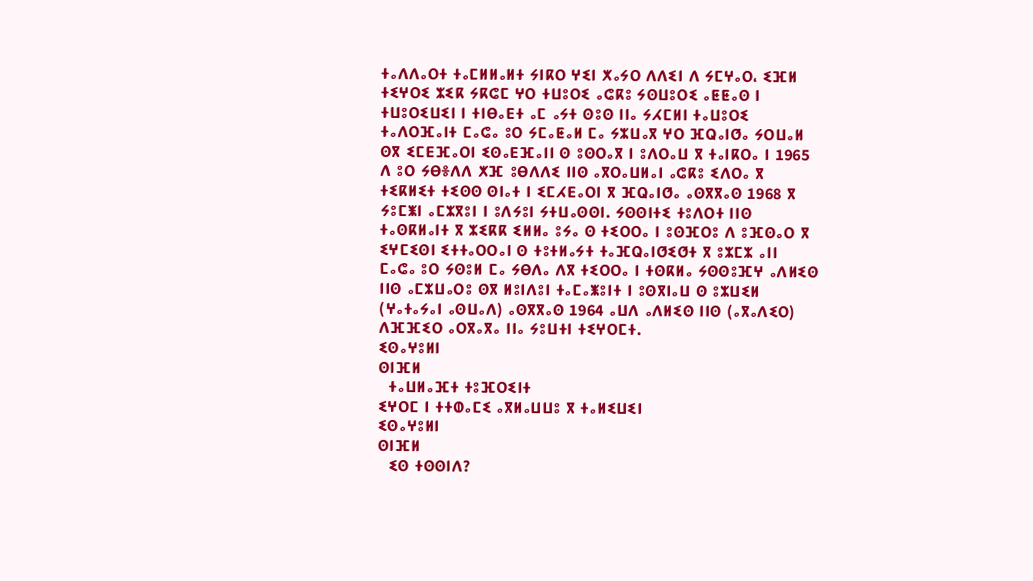ⵜⴰⴷⴷⴰⵔⵜ ⵜⴰⵎⵍⵍⴰⵍⵜ ⵢⵏⴽⵔ ⵖⵉⵏ ⵅⴰⵢⵔ ⴷⴷⵉⵏ ⴷ ⵢⵎⵖⴰⵔ، ⵉⴼⵍ ⵜⵉⵖⵔⵉ ⵣⵉⴽ ⵢⴽⵛⵎ ⵖⵔ ⵜⵡⵓⵔⵉ ⴰⵛⴽⵓ ⵢⵙⵡⵓⵔⵉ ⴰⵟⵟⴰⵙ ⵏ ⵜⵡⵓⵔⵉⵡⵉⵏ ⵏ ⵜⵏⴱⴰⴹⵜ ⴰⵎ ⴰⵢⵜ ⵙⵓⵙ ⵏⵏⴰ ⵢⵃⵎⵍⵏ ⵜⴰⵡⵓⵔⵉ ⵜⴰⴷⵔⴼⴰⵏⵜ ⵎⴰⵛⴰ ⵓⵔ ⵢⵎⴰⵟⴰⵍ ⵎⴰ ⵢⵣⵡⴰⴳ ⵖⵔ ⴼⵕⴰⵏⵚⴰ ⵢⵔⵡⴰⵍ ⵙⴳ ⵉⵎⴹⴼⴰⵔⵏ ⵉⵙⴰⴹⴼⴰⵏⵏ ⵙ ⵓⵙⵔⴰⴳ ⵏ ⵓⴷⵔⴰⵡ ⴳ ⵜⴰⵏⴽⵔⴰ ⵏ 1965 ⴷ ⵓⵔ ⵢⴱⴻⴷⴷ ⵅⴼ ⵓⴱⴷⴷⵉ ⵏⵏⵙ ⴰⴳⵔⴰⵡⵍⴰⵏ ⴰⵛⴽⵓ ⵉⴷⵔⴰ ⴳ ⵜⵉⴽⵍⵉⵜ ⵜⵉⵙⵙ ⵙⵏⴰⵜ ⵏ ⵉⵎⵃⴹⴰⵔⵏ ⴳ ⴼⵕⴰⵏⵚⴰ ⴰⵙⴳⴳⴰⵙ 1968 ⴳ ⵢⵓⵎⵥⵏ ⴰⵎⵣⴳⵓⵏ ⵏ ⵓⴷⵢⵓⵏ ⵢⵜⵡⴰⵙⵙⵏ. ⵢⵙⵙⵏⵜⵉ ⵜⵓⴷⵔⵜ ⵏⵏⵙ ⵜⴰⵙⴽⵍⴰⵏⵜ ⴳ ⵣⵉⴽⴽ ⵉⵍⵍⴰ ⵓⵢⴰ ⵙ ⵜⵉⵔⵔⴰ ⵏ ⵓⵙⴼⵔⵓ ⴷ ⵓⴼⵙⴰⵔ ⴳ ⵉⵖⵎⵉⵙⵏ ⵉⵜⵜⴰⵔⵔⴰⵏ ⵙ ⵜⵓⵜⵍⴰⵢⵜ ⵜⴰⴼⵕⴰⵏⵚⵉⵚⵜ ⴳ ⵓⵣⵎⵣ ⴰⵏⵏ ⵎⴰⵛⴰ ⵓⵔ ⵢⵙⵓⵍ ⵎⴰ ⵢⴱⴷⴰ ⴷⴳ ⵜⵉⵔⵔⴰ ⵏ ⵜⵙⴽⵍⴰ ⵢⵙⵙⵓⴼⵖ ⴰⴷⵍⵉⵙ ⵏⵏⵙ ⴰⵎⵣⵡⴰⵔⵓ ⵙⴳ ⵍⵓⵏⴷⵓⵏ ⵜⴰⵎⴰⵥⵓⵏⵜ ⵏ ⵓⵙⴳⵏⴰⵡ ⵙ ⵓⵣⵡⵉⵍ (ⵖⴰⵜⴰⵢⴰⵏ ⴰⵙⵡⴰⴷ) ⴰⵙⴳⴳⴰⵙ 1964 ⴰⵡⴷ ⴰⴷⵍⵉⵙ ⵏⵏⵙ (ⴰⴳⴰⴷⵉⵔ) ⴷⴼⴼⵉⵔ ⴰⵔⴳⴰⴳⴰ ⵏⵏⴰ ⵢⵓⵡⵜⵏ ⵜⵉⵖⵔⵎⵜ.
ⵉⵙⴰⵖⵓⵍⵏ
ⵙⵏⴼⵍ
  ⵜⴰⵡⵍⴰⴼⵜ ⵜⵓⴼⵔⵉⵏⵜ
ⵉⵖⵔⵎ ⵏ ⵜⵜⵀⴰⵎⵉ ⴰⴳⵍⴰⵡⵡⵓ ⴳ ⵜⴰⵍⵉⵡⵉⵏ
ⵉⵙⴰⵖⵓⵍⵏ
ⵙⵏⴼⵍ
  ⵉⵙ ⵜⵙⵙⵏⴷ?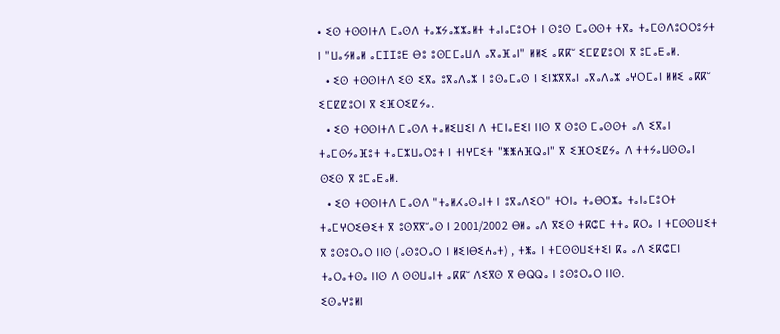• ⵉⵙ ⵜⵙⵙⵏⵜⴷ ⵎⴰⵙⴷ ⵜⴰⵣⵢⴰⵣⵣⴰⵍⵜ ⵜⴰⵏⴰⵎⵓⵔⵜ ⵏ ⵙⵓⵙ ⵎⴰⵙⵙⵜ ⵜⴳⴰ ⵜⴰⵎⵙⴷⵓⵔⵔⵓⵢⵜ ⵏ "ⵡⴰⵢⵍⴰⵍ ⴰⵎⵊⵊⵓⴹ ⴱⵓ ⵓⵙⵎⵎⴰⵡⴷ ⴰⴳⴰⴼⴰⵏ" ⵍⵍⵉ ⴰⴽⴽⵯ ⵉⵎⵇⵇⵓⵔⵏ ⴳ ⵓⵎⴰⴹⴰⵍ.
  • ⵉⵙ ⵜⵙⵙⵏⵜⴷ ⵉⵙ ⵉⴳⴰ ⵓⴳⴰⴷⴰⵣ ⵏ ⵓⵙⴰⵎⴰⵙ ⵏ ⵉⵏⵣⴳⴳⴰⵏ ⴰⴳⴰⴷⴰⵣ ⴰⵖⵔⵎⴰⵏ ⵍⵍⵉ ⴰⴽⴽⵯ ⵉⵎⵇⵇⵓⵔⵏ ⴳ ⵉⴼⵔⵉⵇⵢⴰ.
  • ⵉⵙ ⵜⵙⵙⵏⵜⴷ ⵎⴰⵙⴷ ⵜⴰⵍⵉⵡⵉⵏ ⴷ ⵜⵎⵏⴰⴹⵉⵏ ⵏⵏⵙ ⴳ ⵙⵓⵙ ⵎⴰⵙⵙⵜ ⴰⴷ ⵉⴳⴰⵏ ⵜⴰⵎⵙⵢⴰⴼⵓⵜ ⵜⴰⵎⵣⵡⴰⵔⵓⵜ ⵏ ⵜⵏⵖⵎⵉⵜ "ⵥⵥⵄⴼⵕⴰⵏ" ⴳ ⵉⴼⵔⵉⵇⵢⴰ ⴷ ⵜⵜⵢⴰⵡⵙⵙⴰⵏ ⵙⵉⵙ ⴳ ⵓⵎⴰⴹⴰⵍ.
  • ⵉⵙ ⵜⵙⵙⵏⵜⴷ ⵎⴰⵙⴷ "ⵜⴰⵍⵃⴰⵙⴰⵏⵜ ⵏ ⵓⴳⴰⴷⵉⵔ" ⵜⵔⵏⴰ ⵜⴰⴱⵔⵣⴰ ⵜⴰⵏⴰⵎⵓⵔⵜ ⵜⴰⵎⵖⵔⵉⴱⵉⵜ ⴳ ⵓⵙⴳⴳⵯⴰⵙ ⵏ 2001/2002 ⴱⵍⴰ ⴰⴷ ⴳⵉⵙ ⵜⴽⵛⵎ ⵜⵜⴰ ⴽⵔⴰ ⵏ ⵜⵎⵙⵙⵡⵉⵜ ⴳ ⵓⵙⵓⵔⴰⵔ ⵏⵏⵙ (ⴰⵙⵓⵔⴰⵔ ⵏ ⵍⵉⵏⴱⵉⵄⴰⵜ) , ⵜⵥⴰ ⵏ ⵜⵎⵙⵙⵡⵉⵜⵉⵏ ⴽⴰ ⴰⴷ ⵉⴽⵛⵎⵏ ⵜⴰⵔⴰⵜⵙⴰ ⵏⵏⵙ ⴷ ⵙⵙⵡⴰⵏⵜ ⴰⴽⴽⵯ ⴷⵉⴳⵙ ⴳ ⴱⵕⵕⴰ ⵏ ⵓⵙⵓⵔⴰⵔ ⵏⵏⵙ.
ⵉⵙⴰⵖⵓⵍⵏ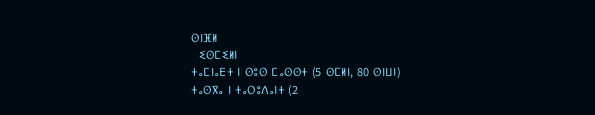ⵙⵏⴼⵍ
  ⵉⵙⵎⵉⵍⵏ
ⵜⴰⵎⵏⴰⴹⵜ ⵏ ⵙⵓⵙ ⵎⴰⵙⵙⵜ (5 ⵙⵎⵍⵏ, 80 ⵙⵏⵡⵏ)
ⵜⴰⵙⴳⴰ ⵏ ⵜⴰⵔⵓⴷⴰⵏⵜ (2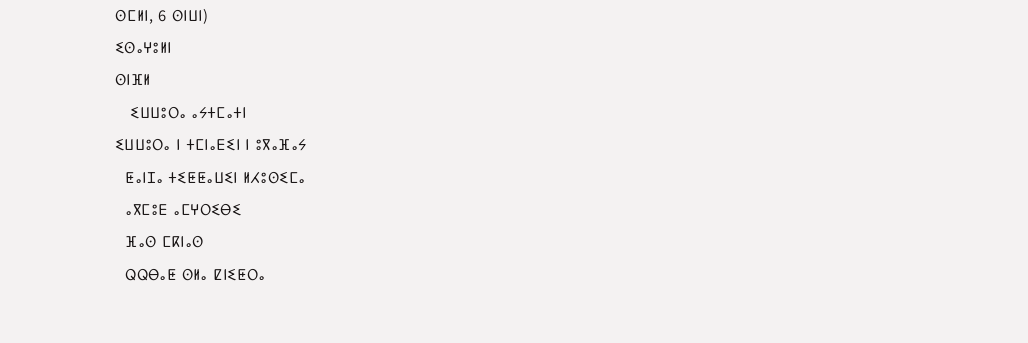ⵙⵎⵍⵏ, 6 ⵙⵏⵡⵏ)
ⵉⵙⴰⵖⵓⵍⵏ
ⵙⵏⴼⵍ
   ⵉⵡⵡⵓⵔⴰ ⴰⵢⵜⵎⴰⵜⵏ
ⵉⵡⵡⵓⵔⴰ ⵏ ⵜⵎⵏⴰⴹⵉⵏ ⵏ ⵓⴳⴰⴼⴰⵢ
  ⵟⴰⵏⵊⴰ ⵜⵉⵟⵟⴰⵡⵉⵏ ⵍⵃⵓⵙⵉⵎⴰ
  ⴰⴳⵎⵓⴹ ⴰⵎⵖⵔⵉⴱⵉ
  ⴼⴰⵙ ⵎⴽⵏⴰⵙ
  ⵕⵕⴱⴰⵟ ⵙⵍⴰ ⵇⵏⵉⵟⵔⴰ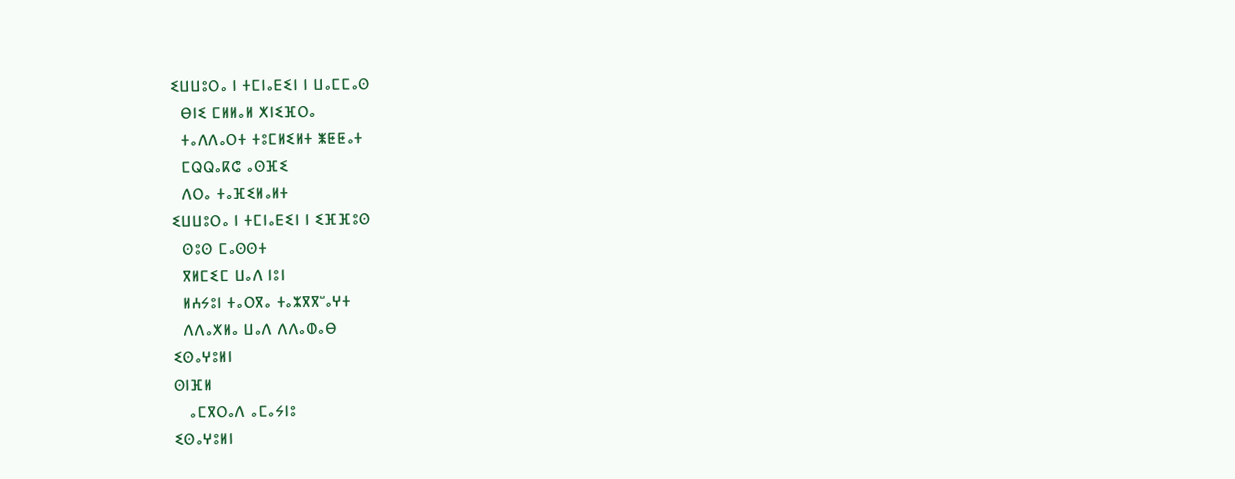ⵉⵡⵡⵓⵔⴰ ⵏ ⵜⵎⵏⴰⴹⵉⵏ ⵏ ⵡⴰⵎⵎⴰⵙ
  ⴱⵏⵉ ⵎⵍⵍⴰⵍ ⵅⵏⵉⴼⵔⴰ
  ⵜⴰⴷⴷⴰⵔⵜ ⵜⵓⵎⵍⵉⵍⵜ ⵥⵟⵟⴰⵜ
  ⵎⵕⵕⴰⴽⵛ ⴰⵙⴼⵉ
  ⴷⵔⴰ ⵜⴰⴼⵉⵍⴰⵍⵜ
ⵉⵡⵡⵓⵔⴰ ⵏ ⵜⵎⵏⴰⴹⵉⵏ ⵏ ⵉⴼⴼⵓⵙ
  ⵙⵓⵙ ⵎⴰⵙⵙⵜ
  ⴳⵍⵎⵉⵎ ⵡⴰⴷ ⵏⵓⵏ
  ⵍⵄⵢⵓⵏ ⵜⴰⵔⴳⴰ ⵜⴰⵣⴳⴳⵯⴰⵖⵜ
  ⴷⴷⴰⵅⵍⴰ ⵡⴰⴷ ⴷⴷⴰⵀⴰⴱ
ⵉⵙⴰⵖⵓⵍⵏ
ⵙⵏⴼⵍ
   ⴰⵎⴳⵔⴰⴷ ⴰⵎⴰⵢⵏⵓ
ⵉⵙⴰⵖⵓⵍⵏ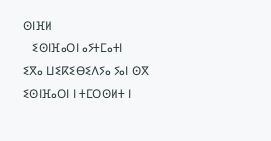ⵙⵏⴼⵍ
   ⵉⵙⵏⴼⴰⵔⵏ ⴰⵢⵜⵎⴰⵜⵏ
ⵉⴳⴰ ⵡⵉⴽⵉⴱⵉⴷⵢⴰ ⵢⴰⵏ ⵙⴳ ⵉⵙⵏⴼⴰⵔⵏ ⵏ ⵜⵎⵔⵙⵍⵜ ⵏ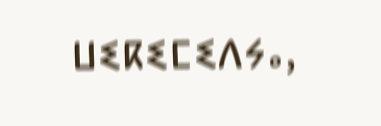ⵡⵉⴽⵉⵎⵉⴷⵢⴰ,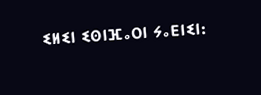ⵉⵍⵉⵏ ⵉⵙⵏⴼⴰⵔⵏ ⵢⴰⴹⵏⵉⵏ: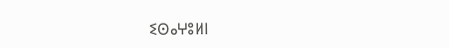ⵉⵙⴰⵖⵓⵍⵏ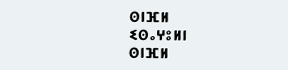ⵙⵏⴼⵍ
ⵉⵙⴰⵖⵓⵍⵏ
ⵙⵏⴼⵍ